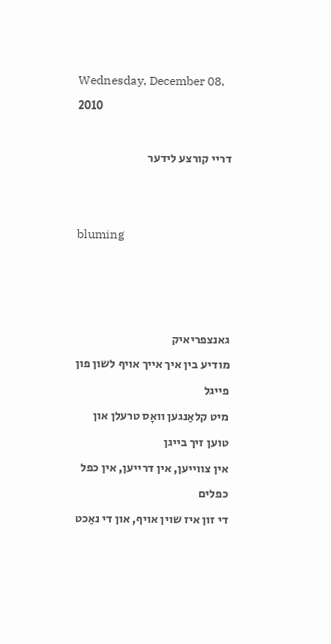Wednesday, December 08, 2010

דריי קורצע לידער


bluming



גאנצפריאיק
מודיע בין איך אייך אויף לשון פון פייגל
מיט קלאַנגען וואָס טרעלן און טוען זיך בייגן
אין צווייען, אין דרייען, אין כפל כפלים
די זון איז שוין אויף, און די נאַכט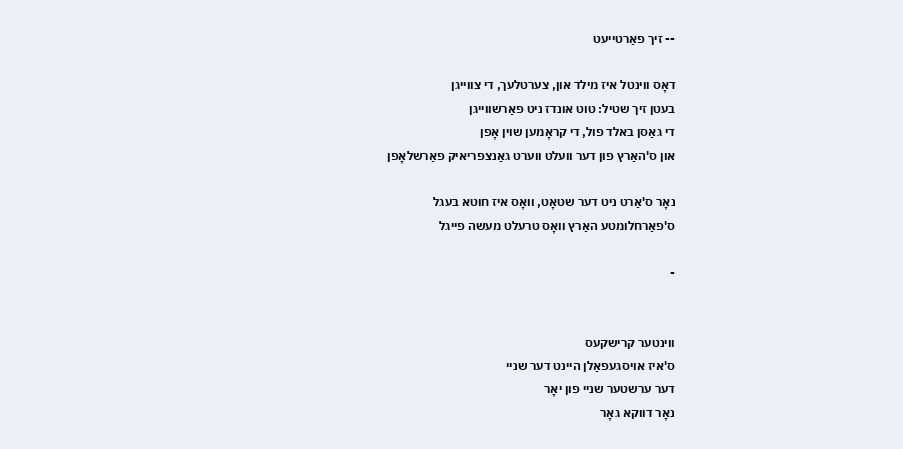-- זיך פאַרטייעט

דאָס ווינטל איז מילד און, צערטלעך, די צווייגן
בעטן זיך שטיל: טוט אונדז ניט פאַרשווייגן
די גאַסן באלד פול, די קראָמען שוין אָפן
און ס'האַרץ פון דער וועלט ווערט גאַנצפריאיק פאַרשלאָפן

נאָר ס'אַרט ניט דער שטאָט, וואָס איז חוטא בעגל
ס'פאַרחלומטע האַרץ וואָס טרעלט מעשה פייגל

-


ווינטער קרישקעס
ס'איז אויסגעפאַלן היינט דער שניי
דער ערשטער שניי פון יאָר
נאָר דווקא גאָר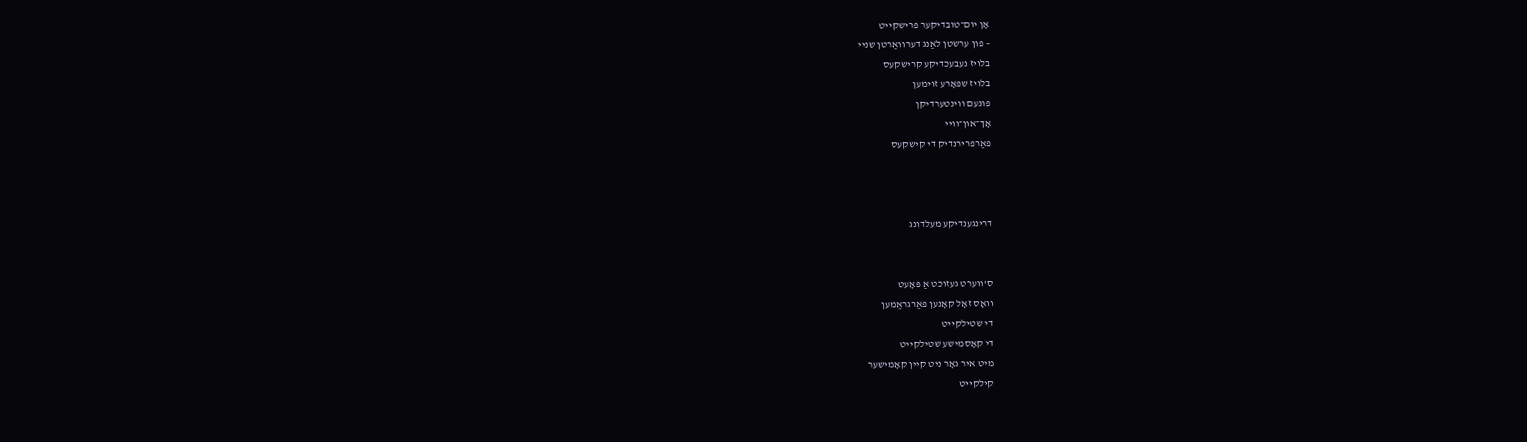אָן יום־טובדיקער פרישקייט
– פון ערשטן לאַנג דערוואַרטן שניי
בלויז נעבעכדיקע קרישקעס
בלויז שפּאָרע זוימען
פונעם ווינטערדיקן
אָך־און־וויי
פאַרפרירנדיק די קישקעס



דרינגענדיקע מעלדונג


ס'ווערט געזוכט אַ פּאָעט
וואָס זאָל קאָנען פאַרגראַמען
די שטילקייט
די קאָסמישע שטילקייט
מיט איר גאָר ניט קיין קאָמישער
קילקייט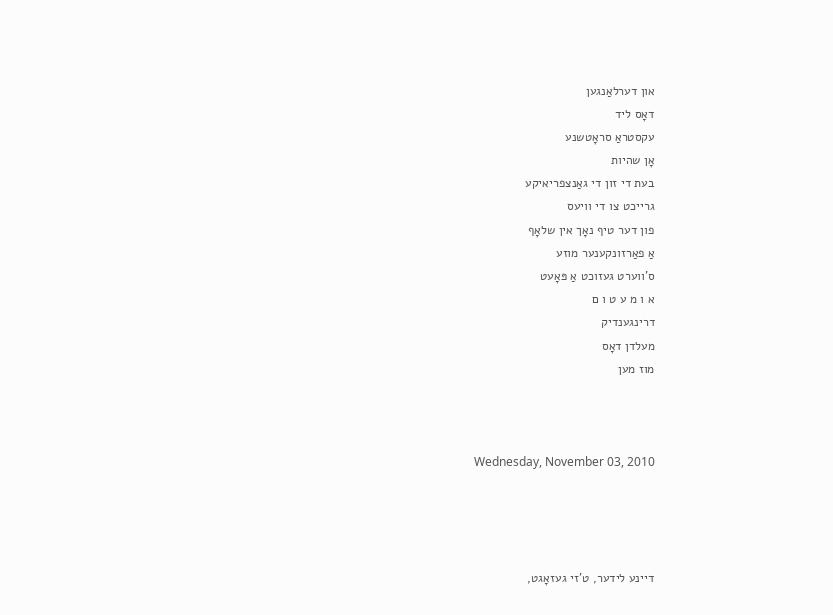און דערלאַנגען
דאָס ליד
עקסטראַ סראָטשנע
אָן שהיות
בעת די זון די גאַנצפריאיקע
גרייכט צו די וויעס
פון דער טיף נאָך אין שלאָף
אַ פאַרזונקענער מוזע
ס'ווערט געזוכט אַ פּאָעט
א ו מ ע ט ו ם
דרינגענדיק
מעלדן דאָס
מוז מען



Wednesday, November 03, 2010




דיינע לידער, ט'זי געזאָגט,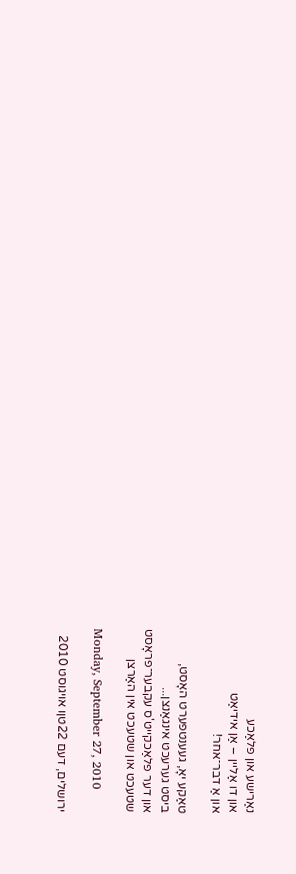נאַרישע און פלאַכע
און דו אַליין – אַן אידיאַט
און אַ דבר־אחר!

טאַקע יאָ, געענטפערט האָסט,
ביסט גערעכט אינגאַנצן...
און דער פלאַכקייט'ס עקבער־פראָסט
שטעכט און שטעכט אין האַרצן

Monday, September 27, 2010

ירושלים, דעם 22טןו אויגוסט 2010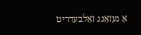אַ געזאַנג זאַלבעדריט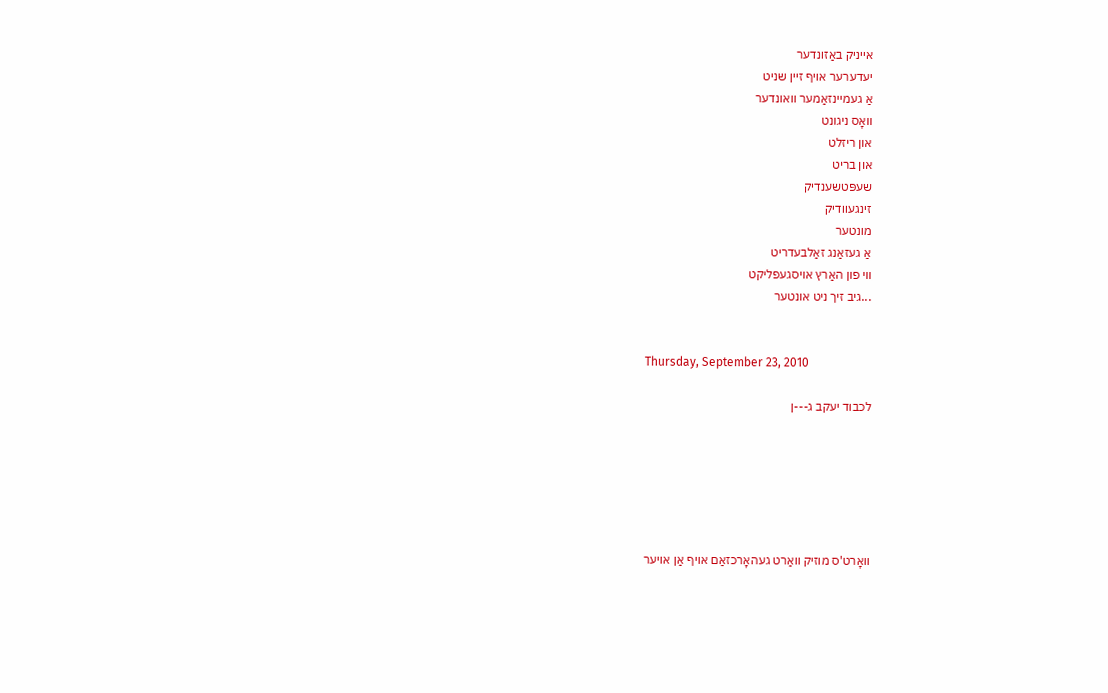אייניק באַזונדער
יעדערער אויף זיין שניט
אַ געמיינזאַמער וואונדער
וואָס ניגונט
און ריזלט
און בריט
שעפּטשענדיק
זינגעוודיק
מונטער
אַ געזאַנג זאַלבעדריט
ווי פון האַרץ אויסגעפליקט
...גיב זיך ניט אונטער


Thursday, September 23, 2010

לכבוד יעקב ג---ן






וואָרט'ס מוזיק וואַרט געהאָרכזאַם אויף אַן אויער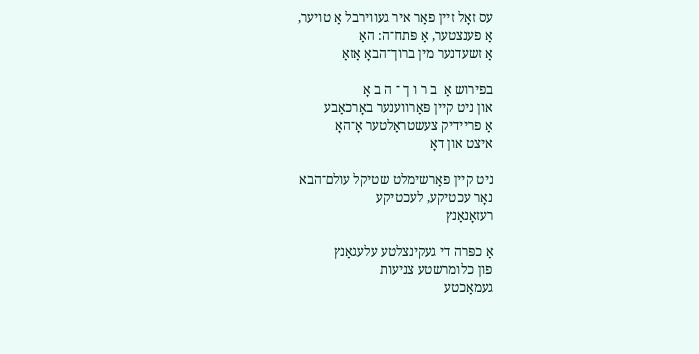עס זאָל זיין פאַר איר געווירבל אַ טויער,
אַ פענצטער, אַ פּתח־ה: האַ
אַ זשעדנער מין ברוך־הבאָ אַזאַ

בפירוש אַ  ב ר ו ך ־ ה ב אָ
און ניט קיין פּאַרווענער באָרכאַבע
אַ פריידיק צעשטראַלטער אָ־האָ
איצט און דאָ

ניט קיין פאַרשימלט שטיקל עולם־הבא
נאָר עכטיקע, לעכטיקע
רעזאָנאַנץ

אַ כפּרה די געקינצלטע עלעגאַנץ
פון כלומרשטע צניעות
געמאַכטע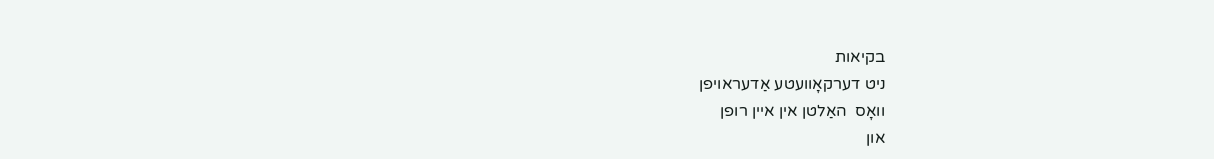בקיאות
ניט דערקאָוועטע אַדעראויפן
וואָס  האַלטן אין איין רופן
און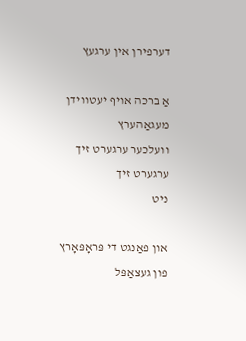דערפירן אין ערגעץ

אַ ברכה אויף יעטווידן
מעגאַהערץ
וועלכער ערגערט זיך
ערגערט זיך
ניט

און פאַנגט די פּראָפּאָרץ
פון געצאַפּל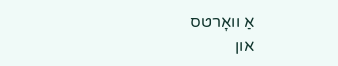אַ וואָרטס
און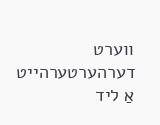ווערט
דערהערטערהייט
אַ ליד